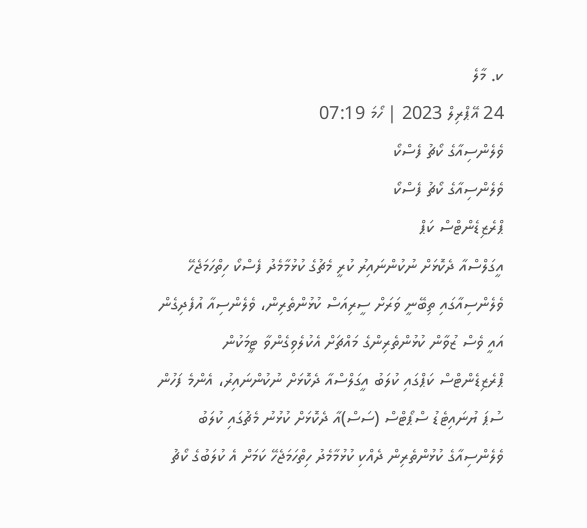ކ. މާލެ
24 އޭޕްރިލް 2023 | ހޯމަ 07:19
ވެލެންސިއާގެ ކޯޗު ފެސްކޯ
ވެލެންސިއާގެ ކޯޗު ފެސްކޯ
ޕްރެޒިޑެންޓްސް ކަޕް
އީގަލްސްއާ ދެކޮޅަށް ނުކުންނައިރު ކުރީ މެޗުގެ ކުޅުމާމެދު ފެސްކޯ ހިތްހަމަޖެހޭ
ވެލެންސިއާގައި ތިބޭނީ ވަރަށް ސީރިއަސް ކުޅުންތެރިން، ވެލެންސިއާ އުފެދިގެން އައީ ވެސް ޒުވާން ކުޅުންތެރިންގެ މައްޗަށް އެކުލެވިގެންވާ ޓީމަކުން
ޕްރެޒިޑެންޓްސް ކަޕްގައި ކުލަބު އީގަލްސްއާ ދެކޮޅަށް ނުކުންނައިރު، އެންމެ ފަހުން ސުޕަ ޔުނައިޓެޑު ސްޕޯޓްސް (ސަސް)އާ ދެކޮޅަށް ކުޅުނު މެޗުގައި ކުލަބު ވެލެންސިއާގެ ކުޅުންތެރިން ދެއްކި ކުޅުމާމެދު ހިތްހަމަޖެހޭ ކަމަށް އެ ކުލަބުގެ ކޯޗު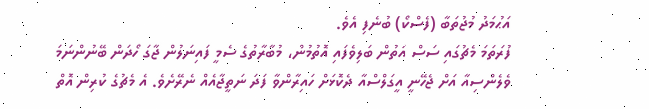އަޙުމަދު މުޖުތަބާ (ފެސްކޯ) ބުނެފި އެވެ.
ފުރަތަމަ މެޗުގައި ސަސް އަތުން ބަލިވެފައި އޮތުމުން، މުބާރާތުގެ ސެމީ ފައިނަލުން ޖާގަ ހޯދަން ބޭނުންނަމަ ވެލެންސިއާ އަށް ޖެހޭނީ އީގަލްސްއާ ދެކޮޅަށް ހައިރާންވާ ފަދަ ނަތީޖާއެއް ނެރޭށެވެ. އެ މެޗުގެ ކުރިން އޮތް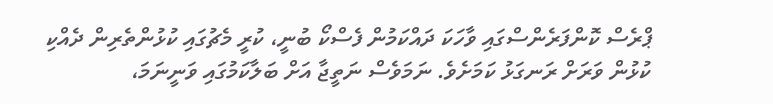ޕްރެސް ކޮންފަރެންސްގައި ވާހަކަ ދައްކަމުން ފެސްކޯ ބުނީ، ކުރީ މެޗުގައި ކުޅުންތެރިން ދެއްކި ކުޅުން ވަރަށް ރަނގަޅު ކަމަށެވެ. ނަމަވެސް ނަތީޖާ އަށް ބަލާކަމުގައި ވަނީނަމަ،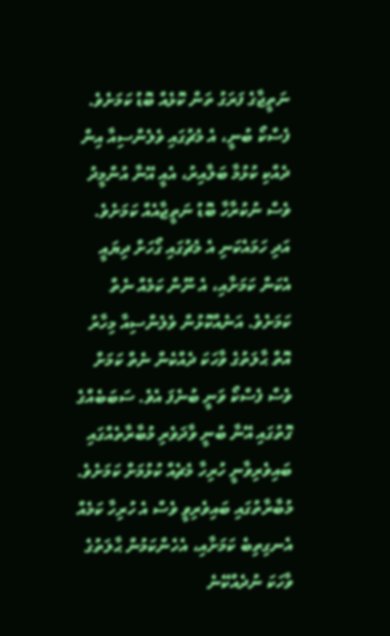ނަތީޖާގެ ފަރަގު ތަން ކޮޅެއް ބޮޑު ކަމަށެވެ. ފެސްކޯ ބުނީ، އެ މެޗުގައި ވެލެންސިއާ އިން ދެއްކި ކުޅުމާ ބަލާއިރު، އެއީ އޭނާ އުންމީދު ވެސް ނުކުރާހާ ބޮޑު ނަތީޖާއެއް ކަމަށެވެ. އަދި ހަމައެކަނި އެ މެޗުގައި ގޯހަށް ދިޔައީ އެކަން ކަމަށާއި، އެ ނޫން ކަމެއް ނެތް ކަމަށެވެ. އަނެއްކޮޅުން ވެލެންސިއާ މިހާރު އޮތް ޙާލަތުގެ ވާހަކަ ދެއްކެން ނެތް ކަމަށް ވެސް ފެސްކޯ ވަނީ ބުނެފަ އެވެ. ސަބަބެއްގެ ގޮތުގައި އޭނާ ބުނީ ވާދަވެރި މުބާރާތެއްގައި ބައިވެރިވާނީ ހުރިހާ މެޗެއް ކުޅުމަށް ކަމަށެވެ. މުބާރާތުގައި ބައިވެރިވީ ވެސް އެ ހުރިހާ ކަމެއް އެނގިތިބެ ކަމަށާއި، އެހެންކަމުން ޙާލަތުގެ ވާހަކަ ނުދެއްކޭނެ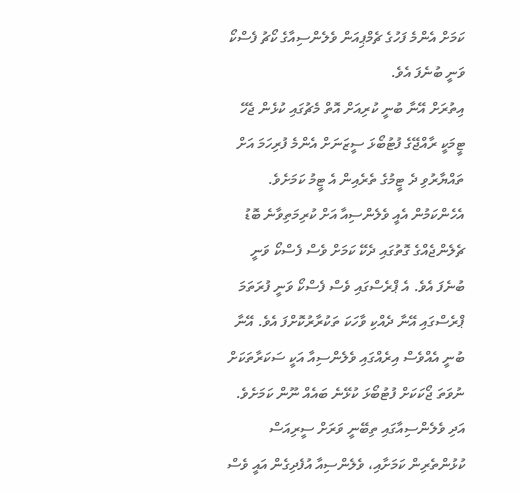ކަމަށް އެންމެ ފަހުގެ ޗެމްޕިއަން ވެލެންސިއާގެ ކޯޗު ފެސްކޯ ވަނީ ބުނެފަ އެވެ.
އިތުރަށް އޭނާ ބުނީ ކުރިއަށް އޮތް މެޗުގައި ކުޅެން ޖެހޭ ޓީމަކީ ރާއްޖޭގެ ފުޓުބޯޅަ ސީޒަނަށް އެންމެ ފުރިހަމަ އަށް ތައްޔާރުވި ދެ ޓީމުގެ ތެރެއިން އެ ޓީމު ކަމަށެވެ. އެހެންކަމުން އެއީ ވެލެންސިއާ އަށް ކުރިމަތިވާނެ ބޮޑު ޗެލެންޖެއްގެ ގޮތުގައި ދެކޭ ކަމަށް ވެސް ފެސްކޯ ވަނީ ބުނެފަ އެވެ. އެ ޕްރެސްގައި ވެސް ފެސްކޯ ވަނީ ފުރަތަމަ ޕްރެސްގައި އޭނާ ދެއްކި ވާހަކަ ތަކުރާރުކޮށްފަ އެވެ. އޭނާ ބުނީ އެއްވެސް އިރެއްގައި ވެލެންސިއާ އަކީ ސަކަރާތަކަށް ނުވަތަ ޖޯކަކަށް ފުޓުބޯޅަ ކުޅޭނެ ބައެއް ނޫން ކަމަށެވެ. އަދި ވެލެންސިއާގައި ތިބޭނީ ވަރަށް ސީރިއަސް ކުޅުންތެރިން ކަމަށާއި، ވެލެންސިއާ އުފެދިގެން އައީ ވެސް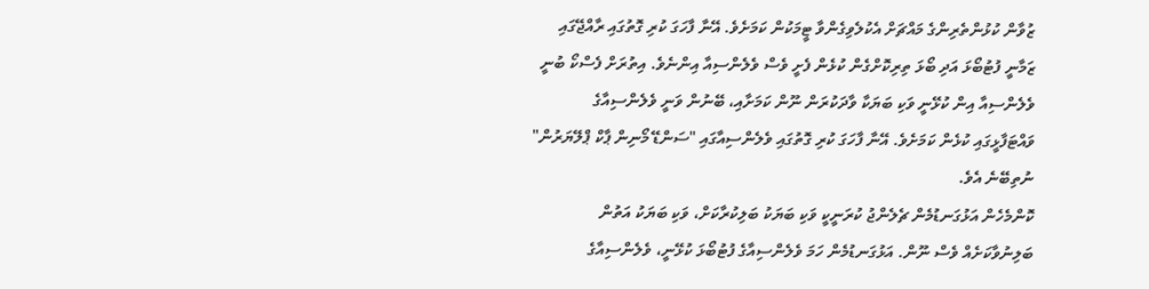ޒުވާން ކުޅުންތެރިންގެ މައްޗަށް އެކުލެވިގެންވާ ޓީމަކުން ކަމަށެވެ. އޭނާ ފާހަގަ ކުރި ގޮތުގައި ރާއްޖޭގައި ޒަމާނީ ފުޓުބޯޅަ އަދި ބޯޅަ ތިރިކޮށްގެން ކުޅެން ފެށީ ވެސް ވެލެންސިއާ އިންނެވެ. އިތުރަށް ފެސްކޯ ބުނީ ވެލެންސިއާ އިން ކުޅޭނީ ވަކި ބަޔަކާ ވާދަކުރަން ނޫން ކަމަށާއި، ބޭނުން ވަނީ ވެލެންސިއާގެ ވައްޓަފާޅީގައި ކުޅެން ކަމަށެވެ. އޭނާ ފާހަގަ ކުރި ގޮތުގައި ވެލެންސިއާގައި "ސަންޑޭ މޯނިން ޕާކް ޕްލޭޔަރުން" ނުތިބޭނެ އެވެ.
ކޮންމެހެން އަޅުގަނޑުމެން ޗެލެންޖު ކުރަނީކީ ވަކި ބަޔަކު ބަލިކުރާކަށް، ވަކި ބަޔަކު އަތުން ބަލިނުވާކަށެއް ވެސް ނޫން. އަޅުގަނޑުމެން ހަމަ ވެލެންސިއާގެ ފުޓުބޯޅަ ކުޅޭނީ، ވެލެންސިއާގެ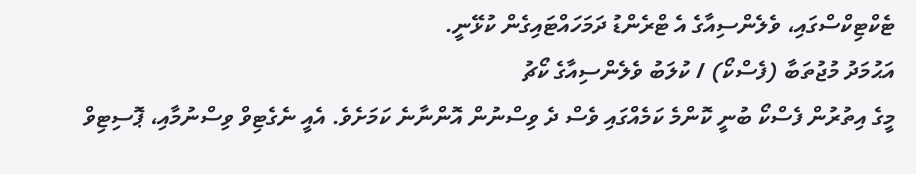ޓެކްޓިކްސްގައި، ވެލެންސިއާގެ އެ ޓްރެންޑު ދަމަހައްޓައިގެން ކުޅޭނީ.
އަޙުމަދު މުޖުތަބާ (ފެސްކޯ) / ކުލަބު ވެލެންސިއާގެ ކޯޗު
މީގެ އިތުރުން ފެސްކޯ ބުނީ ކޮންމެ ކަމެއްގައި ވެސް ދެ ވިސްނުން އޮންނާނެ ކަމަށެވެ. އެއީ ނެގެޓިވް ވިސްނުމާއި، ޕޮސިޓިވް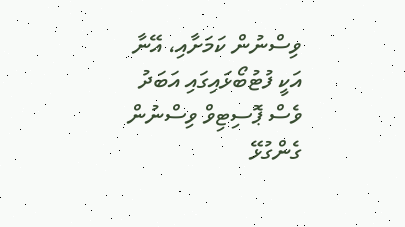ވިސްނުން ކަމަށާއި، އޭނާ އަކީ ފުޓުބޯޅައިގައި އަބަދު ވެސް ޕޮސިޓިވް ވިސްނުން ގެންގުޅޭ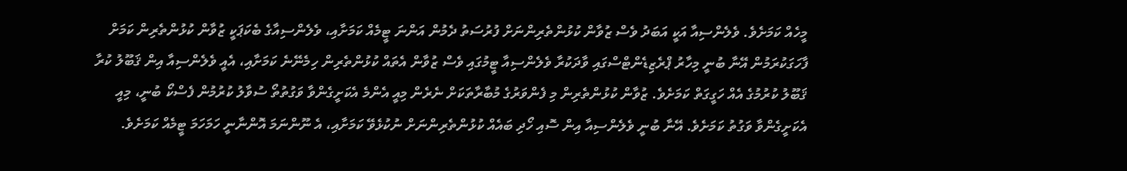މީހެއް ކަމަށެވެ. ވެލެންސިއާ އަކީ އަބަދު ވެސް ޒުވާން ކުޅުންތެރިންނަށް ފުރުސަތު ދެމުން އަންނަ ޓީމެއް ކަމަށާއި، ވެލެންސިއާގެ ބެކަޕަކީ ޒުވާން ކުޅުންތެރިން ކަމަށް ފާހަގަކުރަމުން އޭނާ ބުނީ މިހާރު ޕްރެޒިޑެންޓްސްގައި ވާދަކުރާ ވެލެންސިއާ ޓީމުގައި ވެސް ޒުވާން އެތައް ކުޅުންތެރިން ހިމެނޭނެ ކަމަށާއި، އެއީ ވެލެންސިއާ އިން ޤަބޫލު ކުރާ ޤަބޫލު ކުރުމުގެ އެއް ހަގީގަތް ކަމަށެވެ. ޒުވާން ކުޅުންތެރިން މި ފެންވަރުގެ މުބާރާތަކަށް ނެރެން މިއީ އެންމެ އެކަށީގެންވާ ވަގުތުތޯ ސުވާލު ކުރުމުން ފެސްކޯ ބުނީ، މިއީ އެކަށީގެންވާ ވަގުތު ކަމަށެވެ. އޭނާ ބުނީ ވެލެންސިއާ އިން ސޮއި ހޯދި ބައެއް ކުޅުންތެރިންނަށް ނުކުޅެވޭ ކަމަށާއި، އެ ނޫންނަމަ އޮންނާނީ ހަމަހަމަ ޓީމެއް ކަމަށެވެ.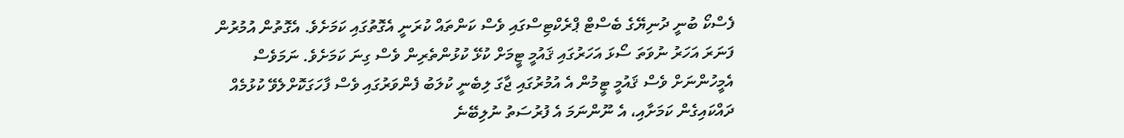ފެސްކޯ ބުނީ ދުނިޔޭގެ ބެސްޓް ޕްރެކްޓިސްގައި ވެސް ކަންތައް ކުރަނީ އެގޮތުގައި ކަމަށެވެ. އެގޮތުން އުމުރުން ފަނަރަ އަހަރު ނުވަތަ ސޯޅަ އަހަރުގައި ޤައުމީ ޓީމަށް ކުޅޭ ކުޅުންތެރިން ވެސް ގިނަ ކަމަށެވެ. ނަމަވެސް އެމީހުންނަށް ވެސް ޤައުމީ ޓީމުން އެ އުމުރުގައި ޖާގަ ލިބެނީ ކުލަބު ފެންވަރުގައި ވެސް ފާހަގަކޮށްލެވޭ ކުޅުމެއް ދައްކައިގެން ކަމަށާއި، އެ ނޫންނަމަ އެ ފުރުސަތު ނުލިބޭނެ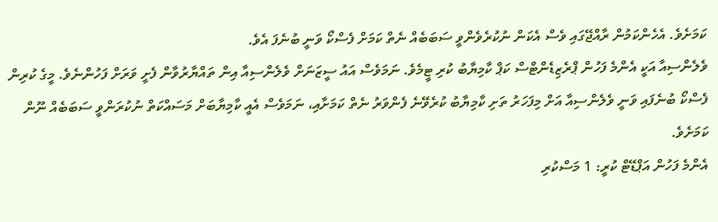ކަމަށެވެ. އެހެންކަމުން ރާއްޖޭގައި ވެސް އެކަން ނުކުރެވެންވީ ސަބަބެއް ނެތް ކަމަށް ފެސްކޯ ވަނީ ބުނެފަ އެވެ.
ވެލެންސިއާ އަކީ އެންމެ ފަހުން ޕްރެޒިޑެންޓްސް ކަޕް ކާމިޔާބު ކުރި ޓީމެވެ. ނަމަވެސް އައު ސީޒަނަށް ވެލެންސިއާ އިން ތައްޔާރުވާން ފެށީ ވަރަށް ފަހުންނެވެ. މީގެ ކުރިން ފެސްކޯ ބުނެފައި ވަނީ ވެލެންސިއާ އަށް މިފަހަރު ތަށި ކާމިޔާބު ކުރެވޭނެ ފެންވަރު ނެތް ކަމަށާއި، ނަމަވެސް އެއީ ކާމިޔާބަށް މަސައްކަތް ނުކުރަންވީ ސަބަބެއް ނޫން ކަމަށެވެ.
އެންމެ ފަހުން އަޕްޑޭޓް ކުރީ: 1 މަސްކުރި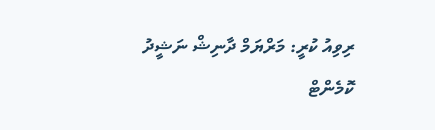ރިވިއު ކުރީ: މަރްޔަމް ދާނިޝް ނަޝީދު
ކޮމެންޓް